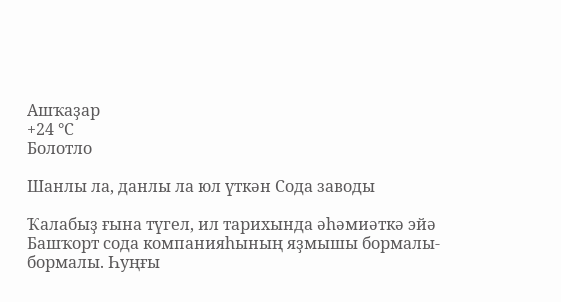Ашҡаҙар
+24 °С
Болотло

Шанлы ла, данлы ла юл үткән Сода заводы

Ҡалабыҙ ғына түгел, ил тарихында әһәмиәткә эйә Башҡорт сода компанияһының яҙмышы бормалы-бормалы. Һуңғы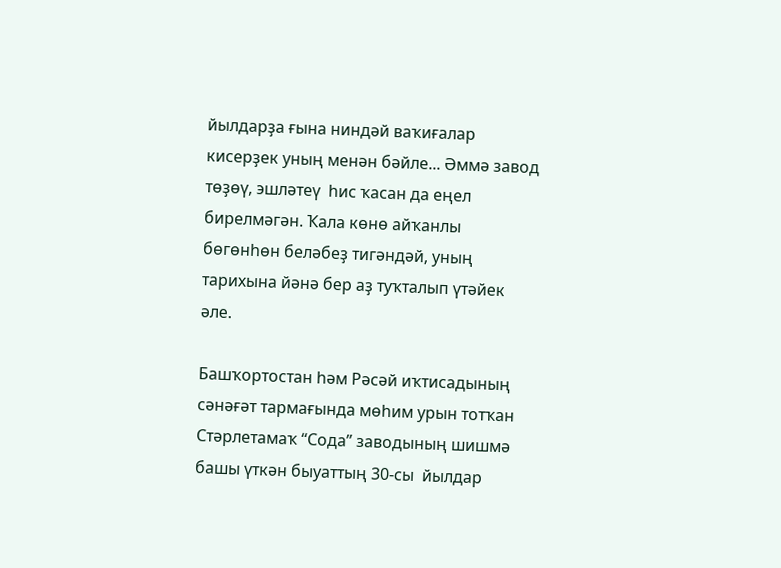йылдарҙа ғына ниндәй ваҡиғалар кисерҙек уның менән бәйле... Әммә завод төҙөү, эшләтеү  һис ҡасан да еңел бирелмәгән. Ҡала көнө айҡанлы бөгөнһөн беләбеҙ тигәндәй, уның тарихына йәнә бер аҙ туҡталып үтәйек әле.

Башҡортостан һәм Рәсәй иҡтисадының сәнәғәт тармағында мөһим урын тотҡан Стәрлетамаҡ “Сода” заводының шишмә башы үткән быуаттың 30-сы  йылдар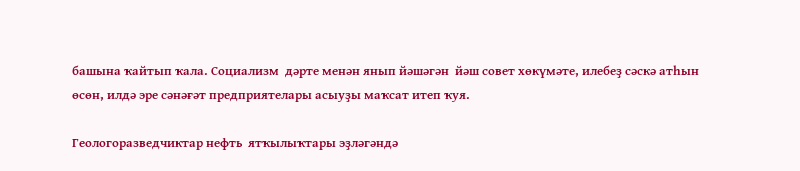башына ҡайтып ҡала. Социализм  дәрте менән янып йәшәгән  йәш совет хөкүмәте, илебеҙ сәскә атһын өсөн, илдә эре сәнәғәт предприятелары асыуҙы маҡсат итеп ҡуя.

Геологоразведчиктар нефть  ятҡылыҡтары эҙләгәндә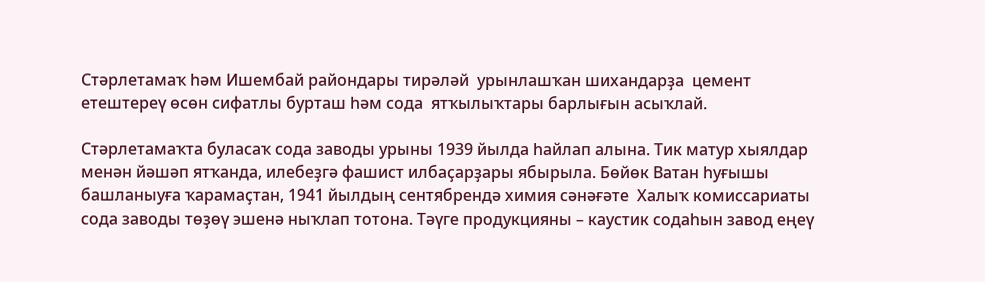Стәрлетамаҡ һәм Ишембай райондары тирәләй  урынлашҡан шихандарҙа  цемент етештереү өсөн сифатлы бурташ һәм сода  ятҡылыҡтары барлығын асыҡлай.

Стәрлетамаҡта буласаҡ сода заводы урыны 1939 йылда һайлап алына. Тик матур хыялдар менән йәшәп ятҡанда, илебеҙгә фашист илбаҫарҙары ябырыла. Бөйөк Ватан һуғышы башланыуға ҡарамаҫтан, 1941 йылдың сентябрендә химия сәнәғәте  Халыҡ комиссариаты сода заводы төҙөү эшенә ныҡлап тотона. Тәүге продукцияны – каустик содаһын завод еңеү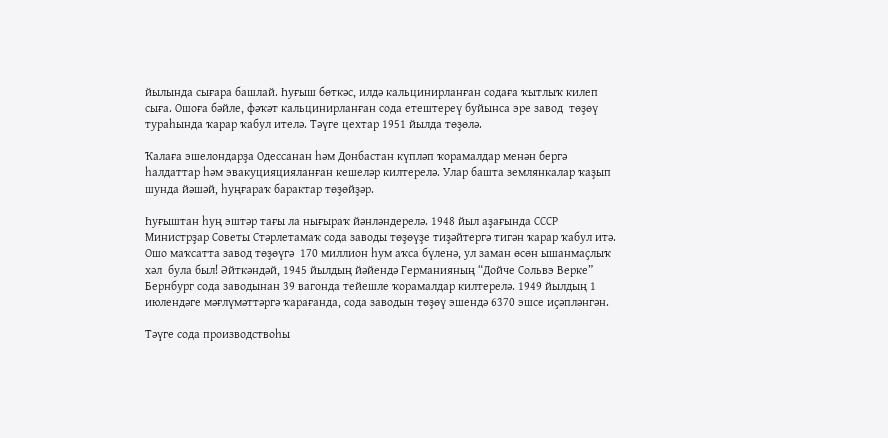йылында сығара башлай. Һуғыш бөткәс, илдә кальцинирланған содаға ҡытлыҡ килеп сыға. Ошоға бәйле, фәҡәт кальцинирланған сода етештереү буйынса эре завод  төҙөү тураһында ҡарар ҡабул ителә. Тәүге цехтар 1951 йылда төҙөлә.

Ҡалаға эшелондарҙа Одессанан һәм Донбастан күпләп ҡорамалдар менән бергә һалдаттар һәм эвакуцияцияланған кешеләр килтерелә. Улар башта землянкалар ҡаҙып шунда йәшәй, һуңғараҡ барактар төҙөйҙәр.

Һуғыштан һуң эштәр тағы ла нығыраҡ йәнләндерелә. 1948 йыл аҙағында СССР Министрҙар Советы Стәрлетамаҡ сода заводы төҙөүҙе тиҙәйтергә тигән ҡарар ҡабул итә. Ошо маҡсатта завод төҙөүгә  170 миллион һум аҡса бүленә, ул заман өсөн ышанмаҫлыҡ хәл  була был! Әйткәндәй, 1945 йылдың йәйендә Германияның “Дойче Сольвэ Верке” Бернбург сода заводынан 39 вагонда тейешле ҡорамалдар килтерелә. 1949 йылдың 1 июлендәге мәғлүмәттәргә ҡарағанда, сода заводын төҙөү эшендә 6370 эшсе иҫәпләнгән.

Тәүге сода производствоһы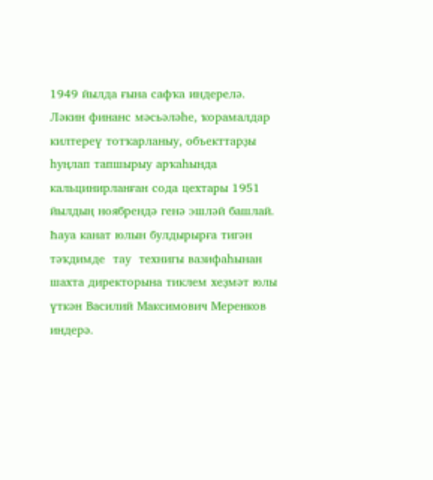1949 йылда ғына сафҡа индерелә. Ләкин финанс мәсьәләһе, ҡорамалдар килтереү тотҡарланыу, объекттарҙы һуңлап тапшырыу арҡаһында  кальцинирланған сода цехтары 1951 йылдың ноябрендә генә эшләй башлай. Һауа канат юлын булдырырға тигән тәҡдимде  тау  технигы вазифаһынан  шахта директорына тиклем хеҙмәт юлы үткән Василий Максимович Меренков индерә.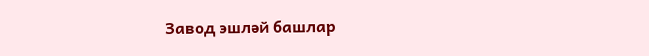Завод эшләй башлар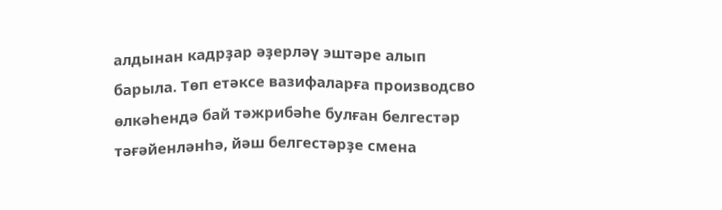алдынан кадрҙар әҙерләү эштәре алып барыла. Төп етәксе вазифаларға производсво өлкәһендә бай тәжрибәһе булған белгестәр тәғәйенләнһә, йәш белгестәрҙе смена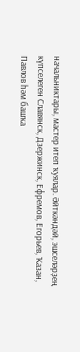начальниктары, мастер итеп ҡуялар. Әйткәндәй, эшселәрҙең күпселеген Славянск, Дзержинск, Ефремов, Егорьев, Ҡазан, Павлов һәм башҡа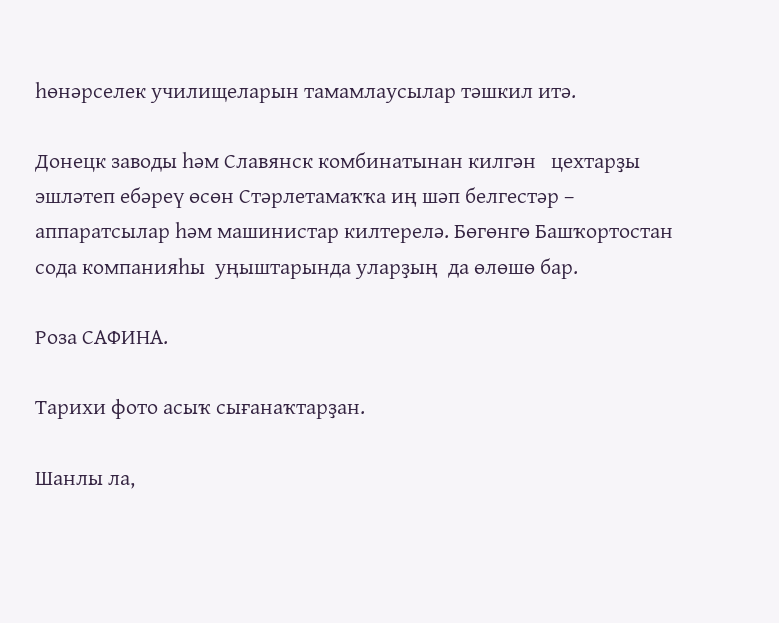һөнәрселек училищеларын тамамлаусылар тәшкил итә.

Донецк заводы һәм Славянск комбинатынан килгән   цехтарҙы эшләтеп ебәреү өсөн Стәрлетамаҡҡа иң шәп белгестәр – аппаратсылар һәм машинистар килтерелә. Бөгөнгө Башҡортостан сода компанияһы  уңыштарында уларҙың  да өлөшө бар.

Роза САФИНА.

Тарихи фото асыҡ сығанаҡтарҙан.

Шанлы ла,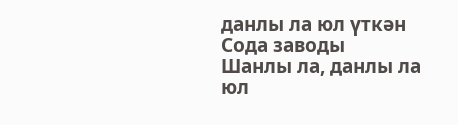данлы ла юл үткән Сода заводы
Шанлы ла, данлы ла юл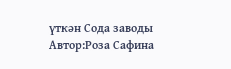үткән Сода заводы
Автор:Роза Сафина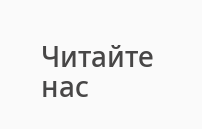Читайте нас